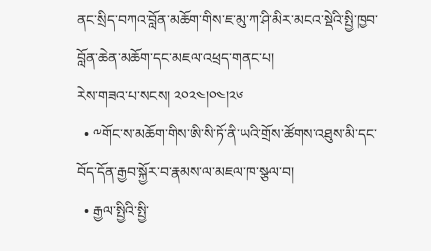ནང་སྲིད་བཀའ་བློན་མཆོག་གིས་ཇ་མུ་ཀ་ཤི་མིར་མངའ་སྡེའི་སྤྱི་ཁྱབ་བློན་ཆེན་མཆོག་དང་མཇལ་འཕྲད་གནང་པ།
རེས་གཟའ་པ་སངས། ༢༠༢༤།༠༤།༢༦
  • ༸གོང་ས་མཆོག་གིས་ཨི་སི་ཏོ་ནི་ཡའི་གྲོས་ཚོགས་འཐུས་མི་དང་བོད་དོན་རྒྱབ་སྐྱོར་བ་རྣམས་ལ་མཇལ་ཁ་སྩལ་བ།
  • རྒྱལ་སྤྱིའི་སྤྱི་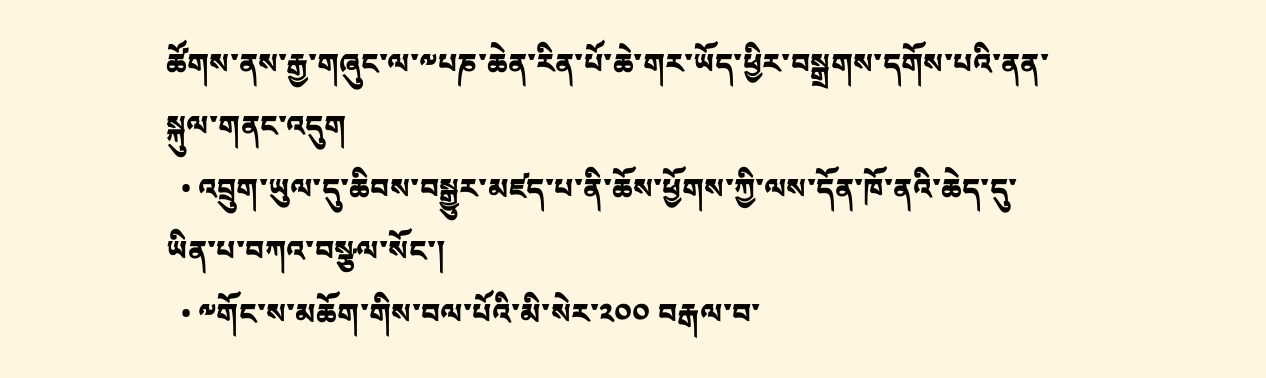ཚོགས་ནས་རྒྱ་གཞུང་ལ་༸པཎ་ཆེན་རིན་པོ་ཆེ་གར་ཡོད་ཕྱིར་བསྒྲགས་དགོས་པའི་ནན་སྐུལ་གནང་འདུག
  • འབྲུག་ཡུལ་དུ་ཆིབས་བསྒྱུར་མཛད་པ་ནི་ཆོས་ཕྱོགས་ཀྱི་ལས་དོན་ཁོ་ནའི་ཆེད་དུ་ཡིན་པ་བཀའ་བསྩལ་སོང་།
  • ༸གོང་ས་མཆོག་གིས་བལ་པོའི་མི་སེར་༢༠༠ བརྒལ་བ་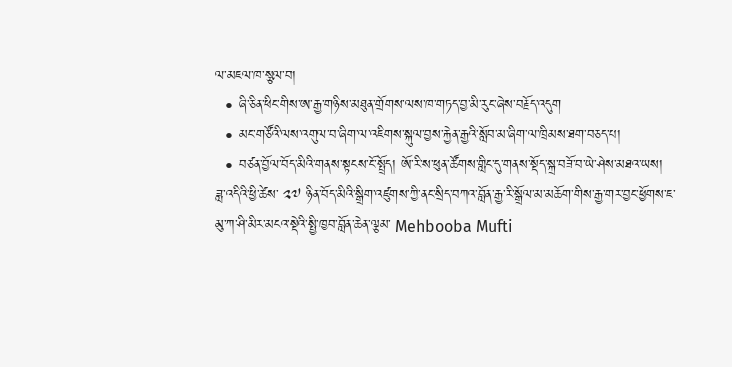ལ་མཇལ་ཁ་སྩལ་བ།
  • ཞི་ཅིན་ཕིང་གིས་ཨ་རྒྱ་གཉིས་མཐུན་གྲོགས་ལས་ཁ་གཏད་བྱ་མི་རུང་ཞེས་བརྗོད་འདུག
  • མང་གཙོའི་ལས་འགུལ་བ་ཞིག་ལ་འཇིགས་སྐུལ་བྱས་རྐྱེན་རྒྱའི་སློབ་མ་ཞིག་ལ་ཁྲིམས་ཐག་བཅད་པ།
  • བཙན་བྱོལ་བོད་མིའི་གནས་སྟངས་ངོ་སྤྲོད། ཨོ་རི་ས་ཕུན་ཚོགས་གླིང་དུ་གནས་སྡོད་སྐྲ་བཟོ་བ་ཡེ་ཤེས་མཐའ་ཡས།
ཟླ་འདིའི་ཕྱི་ཚེས་ ༢༧ ཉིན་བོད་མིའི་སྒྲིག་འཛུགས་ཀྱི་ནང་སྲིད་བཀའ་བློན་རྒྱ་རི་སྒྲོལ་མ་མཆོག་གིས་རྒྱ་གར་བྱང་ཕྱོགས་ཇ་མུ་ཀ་ཤི་མིར་མངའ་སྡེའི་སྤྱི་ཁྱབ་བློན་ཆེན་ལྕམ་ Mehbooba Mufti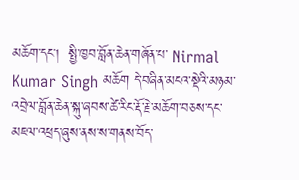མཆོག་དང།  སྤྱི་ཁྱབ་བློན་ཆེན་གཞོན་པ་ Nirmal Kumar Singh མཆོག དེ་བཞིན་མངའ་སྡེའི་མཉམ་འབྲེལ་བློན་ཆེན་སྐུ་ཞབས་ཚེ་རིང་རྡོ་རྗེ་མཆོག་བཅས་དང་མཇལ་འཕྲད་ཞུས་ནས་ས་གནས་བོད་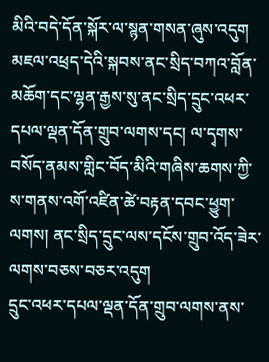མིའི་བདེ་དོན་སྐོར་ལ་སྙན་གསན་ཞུས་འདུག
མཇལ་འཕྲད་དེའི་སྐབས་ནང་སྲིད་བཀའ་བློན་མཆོག་དང་ལྷན་རྒྱས་སུ་ནང་སྲིད་དྲུང་འཕར་དཔལ་ལྡན་དོན་གྲུབ་ལགས་དང། ལ་དྭགས་བསོད་ནམས་གླིང་བོད་མིའི་གཞིས་ཆགས་ཀྱི་ས་གནས་འགོ་འཛིན་ཚེ་བརྟན་དབང་ཕྱུག་ལགས། ནང་སྲིད་དྲུང་ལས་དངོས་གྲུབ་འོད་ཟེར་ལགས་བཅས་བཅར་འདུག
དྲུང་འཕར་དཔལ་ལྡན་དོན་གྲུབ་ལགས་ནས་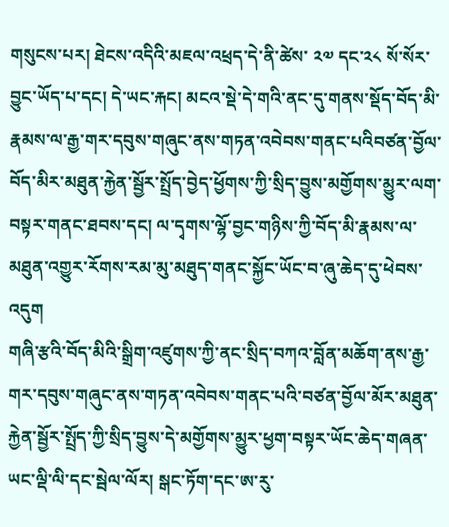གསུངས་པར། ཐེངས་འདིའི་མཇལ་འཕྲད་དེ་ནི་ཚེས་ ༢༧ དང་༢༨ སོ་སོར་བྱུང་ཡོད་པ་དང། དེ་ཡང་རྐང། མངའ་སྡེ་དེ་གའི་ནང་དུ་གནས་སྡོད་བོད་མི་རྣམས་ལ་རྒྱ་གར་དབུས་གཞུང་ནས་གཏན་འབེབས་གནང་པའིབཙན་བྱོལ་བོད་མིར་མཐུན་རྐྱེན་སྦྱོར་སྤྲོད་བྱེད་ཕྱོགས་ཀྱི་སྲིད་བྱུས་མགྱོགས་མྱུར་ལག་བསྟར་གནང་ཐབས་དང། ལ་དྭགས་ལྷོ་བྱང་གཉིས་ཀྱི་བོད་མི་རྣམས་ལ་མཐུན་འགྱུར་རོགས་རམ་མུ་མཐུད་གནང་སྐྱོང་ཡོང་བ་ཞུ་ཆེད་དུ་ཕེབས་འདུག
གཞི་རྩའི་བོད་མིའི་སྒྲིག་འཛུགས་ཀྱི་ནང་སྲིད་བཀའ་བློན་མཆོག་ནས་རྒྱ་གར་དབུས་གཞུང་ནས་གཏན་འབེབས་གནང་པའི་བཙན་བྱོལ་མོར་མཐུན་རྐྱེན་སྦྱོར་སྤྲོད་ཀྱི་སྲིད་བྱུས་དེ་མགྱོགས་མྱུར་ཕྱག་བསྟར་ཡོང་ཆེད་གཞན་ཡང་ལྡི་ལི་དང་སྦེལ་ལོར། སྒང་ཏོག་དང་ཨ་རུ་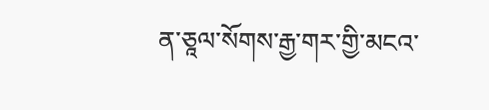ན་ཅཱལ་སོགས་རྒྱ་གར་གྱི་མངའ་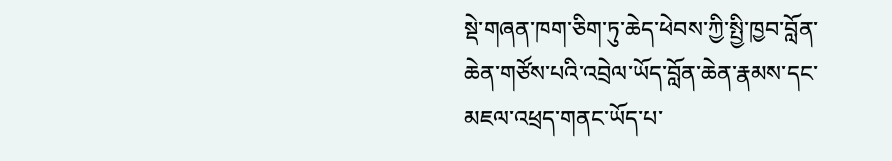སྡེ་གཞན་ཁག་ཅིག་ཏུ་ཆེད་ཕེབས་ཀྱི་སྤྱི་ཁྱབ་བློན་ཆེན་གཙོས་པའི་འབྲེལ་ཡོད་བློན་ཆེན་རྣམས་དང་མཇལ་འཕྲད་གནང་ཡོད་པ་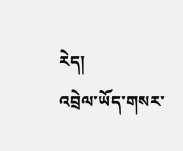རེད།
འབྲེལ་ཡོད་གསར་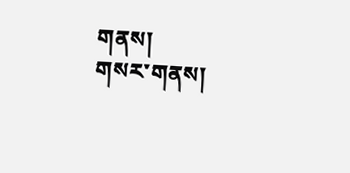གནས།
གསར་གནས།